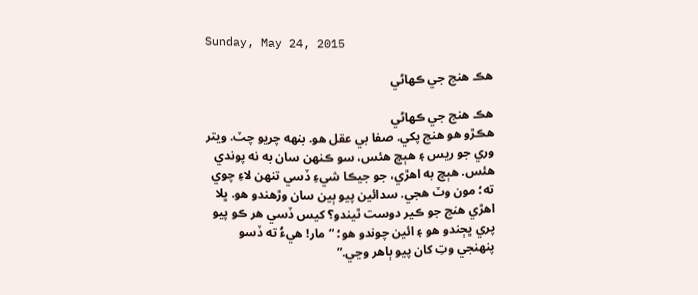Sunday, May 24, 2015

هڪ هنج جي ڪهاڻي

هڪ هنج جي ڪهاڻي
هڪڙو هو هنج پکي. صفا بي عقل هو. بنهه چريو چٽ. ويتر وري جو ريس ۽ هٻڇ هئس، سو ڪنهن سان به نه پوندي هئس. هٻڇ به اهڙي، جو جيڪا شيءِ ڏسي تنھن لاءِ چوي ته؛ مون وٽ هجي. سدائين پيو ٻين سان وڙهندو هو. ڀلا اهڙي هنج جو ڪير دوست ٿيندو؟ کيس ڏسي هر ڪو پيو پري ڀڄندو هو ۽ ائين چوندو هو؛ “مار! هيءُ ته ڏسو پنهنجي وتِ کان پيو ٻاهر وڃي.”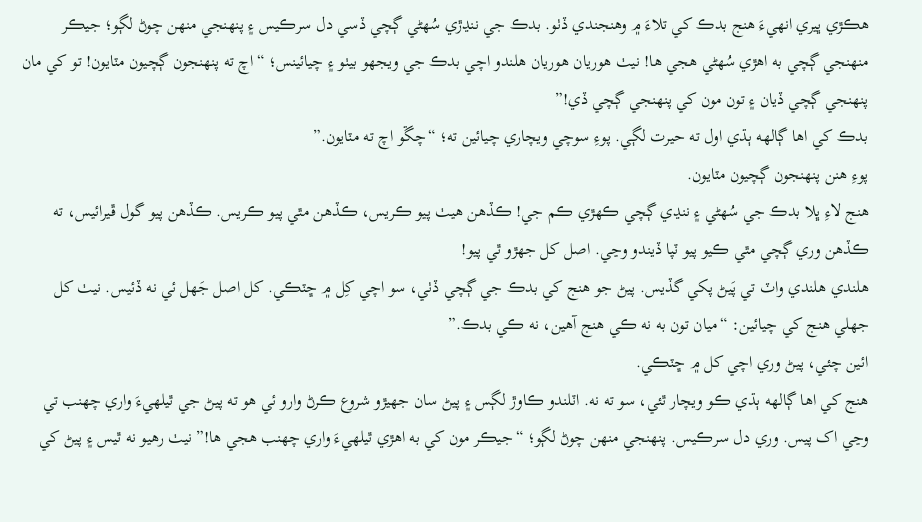هڪڙي ڀيري انهيءَ هنج بدڪ کي تلاءَ ۾ وهنجندي ڏٺو. بدڪ جي ننڍڙي سُهڻي ڳچي ڏسي دل سرڪيس ۽ پنهنجي منهن چوڻ لڳو؛ جيڪر منهنجي ڳچي به اهڙي سُهڻي هجي ها! نيٺ هوريان هوريان هلندو اچي بدڪ جي ويجهو بيٺو ۽ چيائينس؛ “اچ ته پنهنجون ڳچيون مٽايون! تو کي مان پنهنجي ڳچي ڏيان ۽ تون مون کي پنهنجي ڳچي ڏي!”
بدڪ کي اها ڳالهه ٻڌي اول ته حيرت لڳي. پوءِ سوچي ويچاري چيائين ته؛ “چڱو اچ ته مٽايون.”
پوءِ هنن پنهنجون ڳچيون مٽايون.
هنج لاءِ ڀلا بدڪ جي سُهڻي ۽ ننڍي ڳچي ڪهڙي ڪم جي! ڪڏهن هيٺ پيو ڪريس، ڪڏهن مٿي پيو ڪريس. ڪڏهن پيو گول ڦيرائيس، ته ڪڏهن وري ڳچي مٿي ڪيو پيو ٽپا ڏيندو وڃي. اصل کل جهڙو ٿي پيو!
هلندي هلندي واٽ تي پَيڻ پکي گڏيس. پيڻ جو هنج کي بدڪ جي ڳچي ڏٺي، سو اچي کِل ۾ ڇٽڪي. کل اصل جَهل ئي نه ڏئيس. نيٺ کل جهلي هنج کي چيائين: “ميان تون به نه ڪي هنج آهين، نه ڪي بدڪ.”
ائين چئي، پيڻ وري اچي کل ۾ ڇٽڪي.
هنج کي اها ڳالهه ٻڌي ڪو ويچار ٿئي، سو ته نه. اٽلندو ڪاوڙ لڳس ۽ پيڻ سان جهيڙو شروع ڪرڻ وارو ئي هو ته پيڻ جي ٿيلهيءَ واري چهنب تي وڃي اک پيس. وري دل سرڪيس. پنهنجي منهن چوڻ لڳو؛ “جيڪر مون کي به اهڙي ٿيلهيءَ واري چهنب هجي ها!” نيٺ رهيو نه ٿيس ۽ پيڻ کي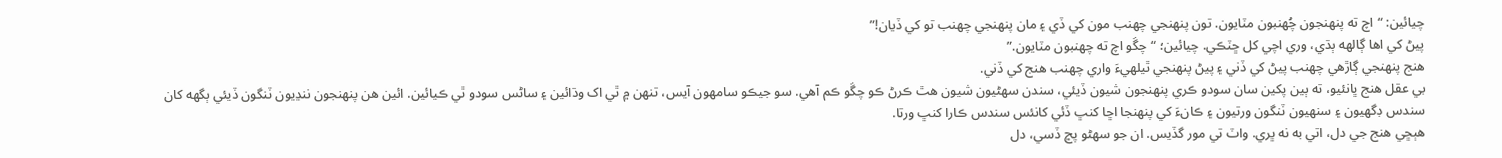چيائين: “اچ ته پنهنجون چُهنبون مٽايون. تون پنهنجي چهنب مون کي ڏي ۽ مان پنهنجي چهنب تو کي ڏيان!”
پيڻ کي اها ڳالهه ٻڌي، وري اچي کل ڇٽڪي. چيائين؛ “چڱو اچ ته چهنبون مٽايون.”
هنج پنهنجي ڳاڙهي چهنب پيڻ کي ڏني ۽ پيڻ پنهنجي ٿيلهيءَ واري چهنب هنج کي ڏني.
بي عقل هنج ڀانئيو، ته ٻين پکين سان سودو ڪري پنهنجون شيون ڏيئي، سندن سهڻيون شيون هٿ ڪرڻ ڪو چڱو ڪم آهي. سو جيڪو سامهون آيس، تنهن ۾ ٿي اک وڌائين ۽ ساڻس سودو ٿي ڪيائين. ائين هن پنهنجون ننڍيون ٽنگون ڏيئي ٻگهه کان سندس ڊگهيون ۽ سنهيون ٽنگون ورتيون ۽ ڪانءَ کي پنهنجا اڇا کنڀ ڏئي کانئس سندس ڪارا کنڀ ورتا.
هٻڇي هنج جي دل، اتي به نه ڀري. واٽ تي مور گڏيس. ان جو سهڻو پڇ ڏسي، دل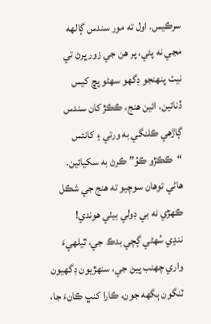سرڪيس. اول ته مور سندس ڳالهه مڃي نه پئي، پر هن جي زور ڀرڻ تي نيٺ پنهنجو ڊگهو سهڻو پڇ کيس ڏنائين. ائين هنج، ڪڪڙ کان سندس ڳاڙهي ڪلنگي به ورتي ۽ کانئس “ڪڪڙو ڪوُ” ڪرڻ به سکيائين.
هاڻي توهان سوچيو ته هنج جي شڪل ڪهڙي نه بي ڊولي بيٺي هوندي!
ننڍي سُهڻي ڳچي بدڪ جي، ٿيلهيءَ واري چهنب پيڻ جي، سنهڙيون ڊگهيون ٽنگون ٻگهه جون، ڪارا کنڀ ڪانءَ جا،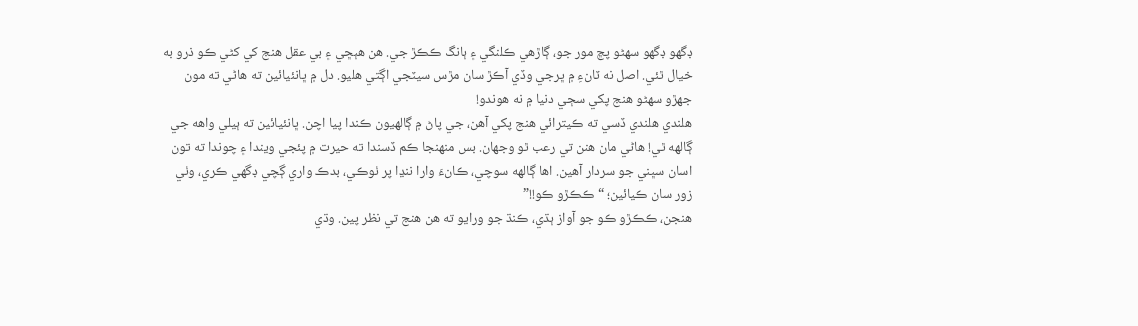ڊگهو ڊگهو سهڻو پڇ مور جو، ڳاڙهي ڪلنگي ۽ ٻانگ ڪڪڙ جي. هن هٻڇي ۽ بي عقل هنج کي کڻي ڪو ذرو به خيال ٿئي. اصل نه ٽانءِ ۾ ڀرجي وڏي آڪڙ سان مڙس سيٽجي اڳتي هليو. دل ۾ ڀانئيائين ته هاڻي ته مون جهڙو سهڻو هنج پکي سڄي دنيا ۾ نه هوندو!
هلندي هلندي ڏسي ته ڪيترائي هنج پکي آهن، جي پاڻ ۾ ڳالهيون ڪندا پيا اچن. ڀانئيائين ته ٻيلي واهه جي ڳالهه ٿي! هاڻي مان هنن تي رعب ٿو وجهان. بس منهنجا ڪم ڏسندا ته حيرت ۾ پئجي ويندا ۽ چوندا ته تون اسان سڀني جو سردار آهين. اها ڳالهه سوچي، ڪانءَ وارا ننڍا پر ٺوڪي، بدڪ واري ڳچي ڊگهي ڪري، وٺي زور سان ڪيائين؛ “ڪڪڙو ڪو!!”
هنجن، ڪڪڙو ڪو جو آواز ٻڌي، ڪنڌ جو ورايو ته هن هنج تي نظر پين. وڌي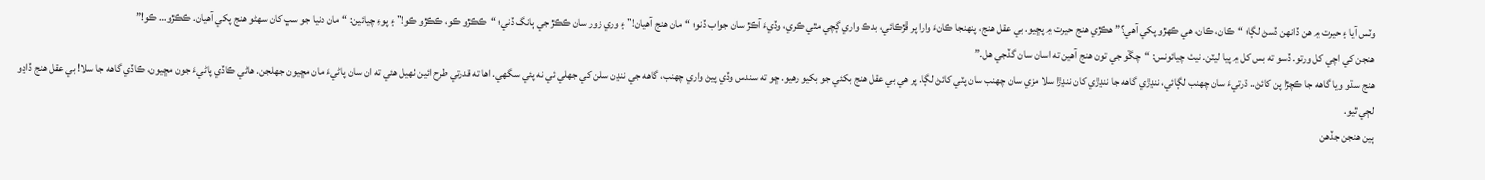وٽس آيا ۽ حيرت ۾ هن ڏانهن ڏسڻ لڳا؛ “ڪان، ڪان، هي ڪهڙو پکي آهي؟” هڪڙي هنج حيرت ۾ پڇيو. بي عقل هنج، پنهنجا ڪانءَ وارا پر ڦڙڪائي، بدڪ واري ڳچي مٿي ڪري، وڏيءَ آڪڙ سان جواب ڏنو؛ “مان هنج آهيان!” ۽ وري زور سان ڪڪڙ جي ٻانگ ڏني؛ “ڪڪڙو ڪو، ڪڪڙو ڪو!” ۽ پوءِ چيائين: “مان دنيا جو سڀ کان سهڻو هنج پکي آهيان. ڪڪڙو… ڪو!”
هنجن کي اچي کل ورتو. ڏسو ته بس کل ۾ پيا ليٽن. نيٺ چيائونس: “چڱو جي تون هنج آهين ته اسان سان گڏجي هل.”
هنج سڌو ويا گاهه جا ڪچڙا پن کائڻ.. ڌرتيءَ سان چهنب لڳائي، ننڍڙي گاهه جا ننڍڙي کان ننڍڙا سلا مزي سان چهنب سان پٽي کائڻ لڳا. پر هي بي عقل هنج بکئي جو بکيو رهيو. ڇو ته سندس وڏي پيڻ واري چهنب، گاهه جي ننڍن سلن کي جهلي ئي نه پئي سگهي. اها ته قدرتي طرح ائين ٺهيل هئي ته ان سان پاڻيءَ مان مڇيون جهلجن. هاڻي ڪاڏي پاڻيءَ جون مڇيون، ڪاڏي گاهه جا سلا! بي عقل هنج ڏاڍو لڄي ٿيو.
ٻين هنجن جڏهن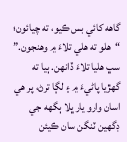گاهه کائي بس ڪيو، ته چيائون؛ “هلو ته هلي تلاءَ ۾ وهنجون.”
سڀ هليا تلاءَ ڏانهن. ٻيا ته گهڙيا پاڻيءَ ۾ ۽ لڳا ترڻ، پر هي اسان وارو يار ڀلا ٻگهه جي ڊگهين ٽنگن سان ڪيئن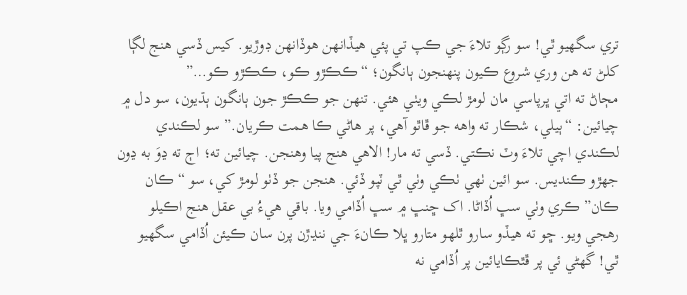تري سگهيو ٿي! سو رڳو تلاءَ جي ڪپ تي پئي هيڏانهن هوڏانهن ڊوڙيو. کيس ڏسي هنج لڳا کلڻ ته هن وري شروع ڪيون پنهنجون ٻانگون؛ “ڪڪڙو ڪو، ڪڪڙو ڪو…”
مڄاڻ ته اتي ڀرپاسي مان لومڙ لڪي ويٺي هئي. تنهن جو ڪڪڙ جون ٻانگون ٻڌيون، سو دل ۾ چيائين: “ٻيلي، شڪار ته واهه جو ڦاٿو آهي، پر هاڻي ڪا همت ڪريان.” سو لڪندي لڪندي اچي تلاءَ وٽ نڪتي. ڏسي ته مار! الاهي هنج پيا وهنجن. چيائين ته؛ اڄ ته ڍوَ به ڍون جهڙو ڪنديس. سو ائين ٺهي ٺڪي وٺي ٿي ٽپو ڏئي. هنجن جو ڏٺو لومڙ کي، سو “ڪان ڪان” ڪري وٺي سڀ اُڏاڻا. اک ڇنڀ ۾ سڀ اُڏامي ويا. باقي هيءُ بي عقل هنج اڪيلو رهجي ويو. ڇو ته هيڏو سارو ٿلهو متارو ڀلا ڪانءَ جي ننڍڙن پرن سان ڪيئن اُڏامي سگهيو ٿي! گهڻي ئي پر ڦٿڪايائين پر اُڏامي نه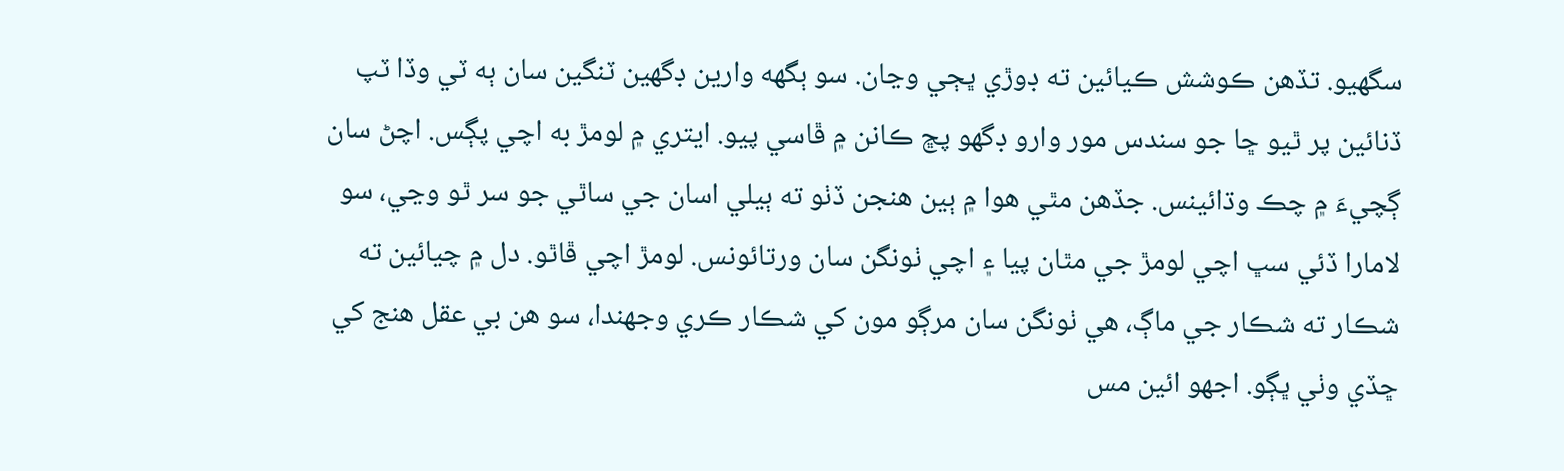سگهيو. تڏهن ڪوشش ڪيائين ته ڊوڙي ڀڄي وڃان. سو ٻگهه وارين ڊگهين ٽنگين سان ٻه ٽي وڏا ٽپ ڏنائين پر ٿيو ڇا جو سندس مور وارو ڊگهو پڇ ڪانن ۾ ڦاسي پيو. ايتري ۾ لومڙ به اچي پڳس. اچڻ سان ڳچيءَ ۾ چڪ وڌائينس. جڏهن مٿي هوا ۾ ٻين هنجن ڏٺو ته ٻيلي اسان جي ساٿي جو سر ٿو وڃي، سو لامارا ڏئي سڀ اچي لومڙ جي مٿان پيا ۽ اچي ٺونگن سان ورتائونس. لومڙ اچي ڦاٿو. دل ۾ چيائين ته شڪار ته شڪار جي ماڳ، هي ٺونگن سان مرڳو مون کي شڪار ڪري وجهندا، سو هن بي عقل هنج کي ڇڏي وٺي ڀڳو. اجهو ائين مس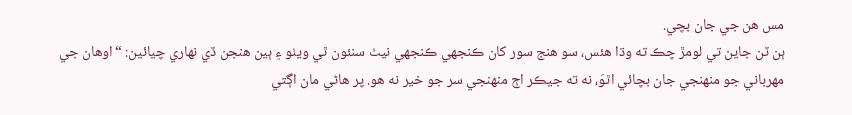مس هن جي جان بچي.
ٻن ٽن جاين تي لومڙ چڪ ته وڌا هئس، سو هنج سور کان ڪنجهي ڪنجهي نيٺ سنئون ٿي ويٺو ۽ ٻين هنجن ڏي نهاري چيائين: “اوهان جي مهرباني جو منهنجي جان بچائي اٿوَ، نه ته جيڪر اڄ منهنجي سر جو خير نه هو. پر هاڻي مان اڳتي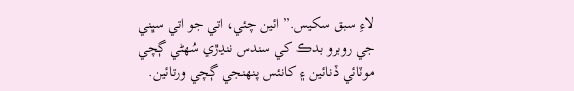لاءِ سبق سکيس.” ائين چئي، اتي جو اتي سڀني جي روبرو بدڪ کي سندس ننڍڙي سُهڻي ڳچي موٽائي ڏنائين ۽ کانئس پنهنجي ڳچي ورتائين.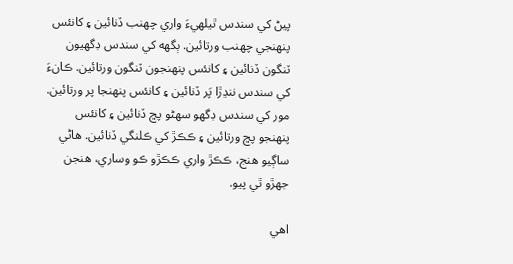پيڻ کي سندس ٿيلهيءَ واري چهنب ڏنائين ۽ کانئس پنهنجي چهنب ورتائين. ٻگهه کي سندس ڊگهيون ٽنگون ڏنائين ۽ کانئس پنهنجون ٽنگون ورتائين. ڪانءَ کي سندس ننڍڙا پَر ڏنائين ۽ کانئس پنهنجا پر ورتائين. مور کي سندس ڊگهو سهڻو پڇ ڏنائين ۽ کانئس پنهنجو پڇ ورتائين ۽ ڪڪڙ کي ڪلنگي ڏنائين. هاڻي ساڳيو ھنج، ڪڪڙ واري ڪڪڙو ڪو وساري، هنجن جهڙو ٿي پيو.

اهي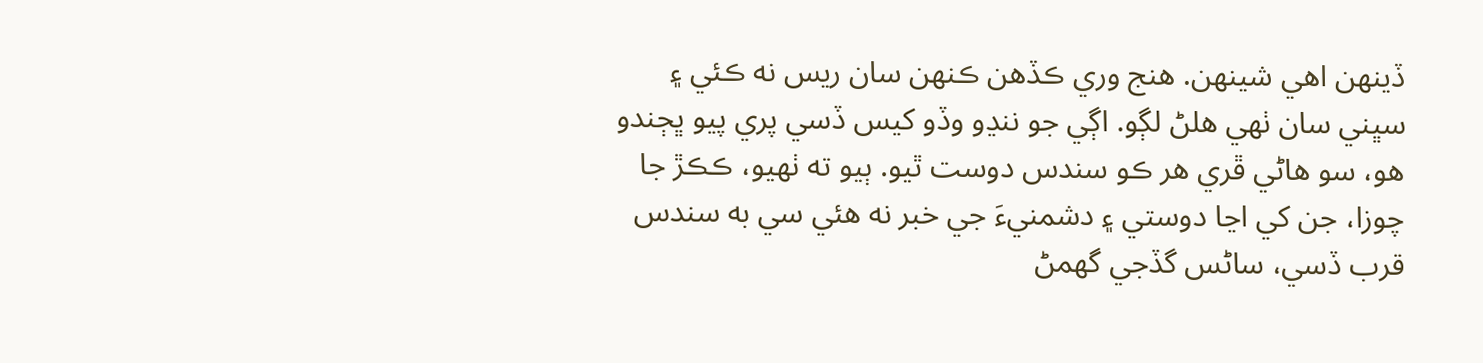ڏينهن اهي شينهن. هنج وري ڪڏهن ڪنهن سان ريس نه ڪئي ۽ سڀني سان ٺهي هلڻ لڳو. اڳي جو ننڍو وڏو کيس ڏسي پري پيو ڀڄندو هو، سو هاڻي ڦري هر ڪو سندس دوست ٿيو. ٻيو ته ٺهيو، ڪڪڙ جا چوزا، جن کي اڃا دوستي ۽ دشمنيءَ جي خبر نه هئي سي به سندس قرب ڏسي، ساڻس گڏجي گهمڻ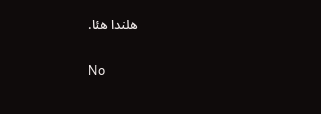هلندا هئا.

No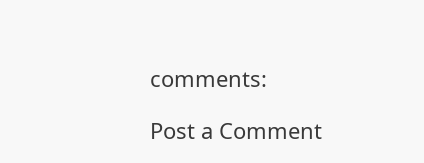comments:

Post a Comment